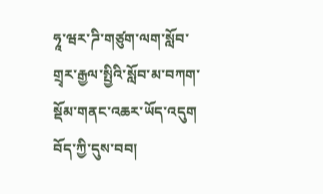ཧཱ་ཝར་ཌི་གཙུག་ལག་སློབ་གྲྭར་རྒྱལ་སྤྱིའི་སློབ་མ་བཀག་སྡོམ་གནང་འཆར་ཡོད་འདུག བོད་ཀྱི་དུས་བབ།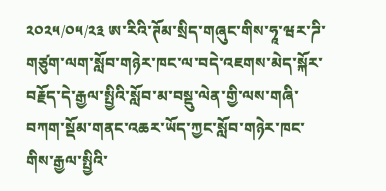༢༠༢༥/༠༥/༢༣ ཨ་རིའི་ཊོམ་སྲིད་གཞུང་གིས་ཧཱ་ཝར་ཌི་གཙུག་ལག་སློབ་གཉེར་ཁང་ལ་བདེ་འཇགས་མེད་སྐོར་བརྗོད་དེ་རྒྱལ་སྤྱིའི་སློབ་མ་བསྡུ་ལེན་གྱི་ལས་གཞི་བཀག་སྡོམ་གནང་འཆར་ཡོད་ཀྱང་སློབ་གཉེར་ཁང་གིས་རྒྱལ་སྤྱིའི་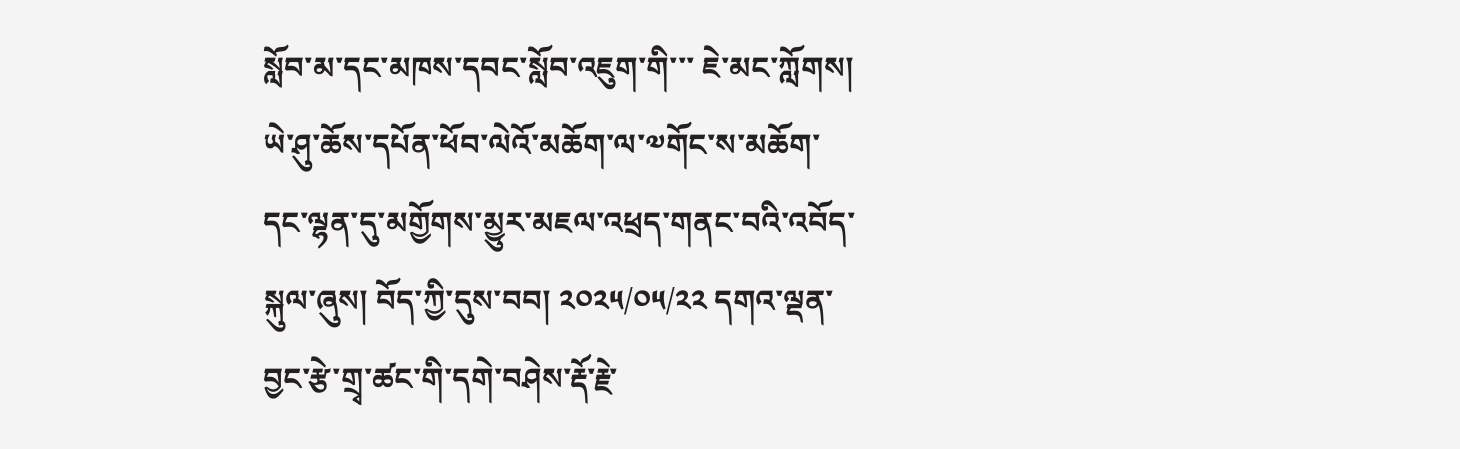སློབ་མ་དང་མཁས་དབང་སློབ་འཇུག་གི་་་ ཇེ་མང་ཀློགས།
ཡེ་ཤུ་ཆོས་དཔོན་ཕོབ་ལེའོ་མཆོག་ལ་༧གོང་ས་མཆོག་དང་ལྷན་དུ་མགྱོགས་མྱུར་མཇལ་འཕྲད་གནང་བའི་འབོད་སྐུལ་ཞུས། བོད་ཀྱི་དུས་བབ། ༢༠༢༥/༠༥/༢༢ དགའ་ལྡན་བྱང་རྩེ་གྲྭ་ཚང་གི་དགེ་བཤེས་རྡོ་རྗེ་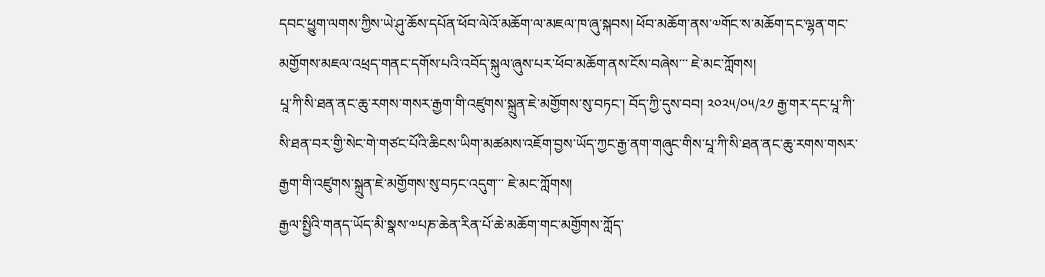དབང་ཕྱུག་ལགས་ཀྱིས་ཡེ་ཤུ་ཆོས་དཔོན་ཕོབ་ལེའོ་མཆོག་ལ་མཇལ་ཁ་ཞུ་སྐབས། ཕོབ་མཆོག་ནས་༧གོང་ས་མཆོག་དང་ལྷན་གང་མགྱོགས་མཇལ་འཕྲད་གནང་དགོས་པའི་འབོད་སྐུལ་ཞུས་པར་ཕོབ་མཆོག་ནས་ངོས་བཞེས་་་ ཇེ་མང་ཀློགས།
པཱ་ཀི་སི་ཐན་ནང་ཆུ་རགས་གསར་རྒྱག་གི་འཛུགས་སྐྲུན་ཇེ་མགྱོགས་སུ་བཏང་། བོད་ཀྱི་དུས་བབ། ༢༠༢༥/༠༥/༢༡ རྒྱ་གར་དང་པཱ་ཀི་སི་ཐན་བར་གྱི་སེང་གེ་གཙང་པོའི་ཆིངས་ཡིག་མཚམས་འཇོག་བྱས་ཡོད་ཀྱང་རྒྱ་ནག་གཞུང་གིས་པཱ་ཀི་སི་ཐན་ནང་ཆུ་རགས་གསར་རྒྱག་གི་འཛུགས་སྐྲུན་ཇེ་མགྱོགས་སུ་བཏང་འདུག་་་ ཇེ་མང་ཀློགས།
རྒྱལ་སྤྱིའི་གནད་ཡོད་མི་སྣས་༧པཎ་ཆེན་རིན་པོ་ཆེ་མཆོག་གང་མགྱོགས་ཀློད་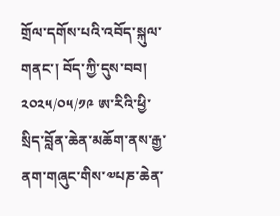གྲོལ་དགོས་པའི་འབོད་སྐུལ་གནང་། བོད་ཀྱི་དུས་བབ། ༢༠༢༥/༠༥/༡༩ ཨ་རིའི་ཕྱི་སྲིད་བློན་ཆེན་མཆོག་ནས་རྒྱ་ནག་གཞུང་གིས་༧པཎ་ཆེན་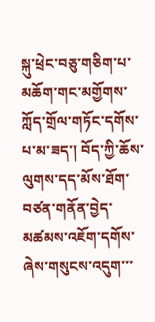སྐུ་ཕྲེང་བཅུ་གཅིག་པ་མཆོག་གང་མགྱོགས་ཀློད་གྲོལ་གཏོང་དགོས་པ་མ་ཟད་། བོད་ཀྱི་ཆོས་ལུགས་དད་མོས་ཐོག་བཙན་གནོན་བྱེད་མཚམས་འཇོག་དགོས་ཞེས་གསུངས་འདུག་་་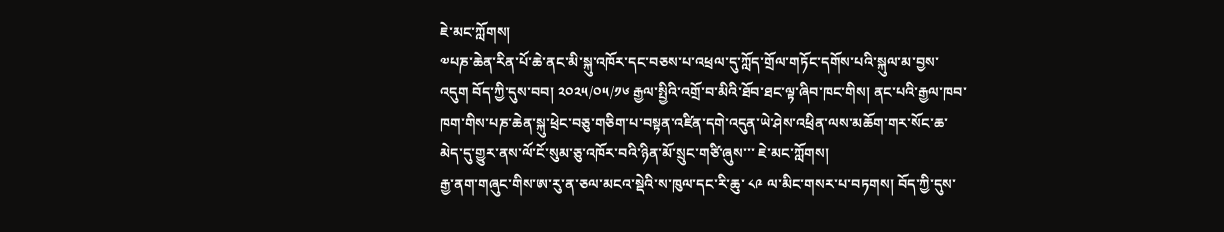ཇེ་མང་ཀློགས།
༧པཎ་ཆེན་རིན་པོ་ཆེ་ནང་མི་སྐུ་འཁོར་དང་བཅས་པ་འཕྲལ་དུ་ཀློད་གྲོལ་གཏོང་དགོས་པའི་སྐུལ་མ་བྱས་འདུག བོད་ཀྱི་དུས་བབ། ༢༠༢༥/༠༥/༡༦ རྒྱལ་སྤྱིའི་འགྲོ་བ་མིའི་ཐོབ་ཐང་ལྟ་ཞིབ་ཁང་གིས། ནང་པའི་རྒྱལ་ཁབ་ཁག་གིས་པཎ་ཆེན་སྐུ་ཕྲེང་བཅུ་གཅིག་པ་བསྟན་འཛིན་དགེ་འདུན་ཡེ་ཤེས་འཕྲིན་ལས་མཆོག་གར་སོང་ཆ་མེད་དུ་གྱུར་ནས་ལོ་ངོ་སུམ་ཅུ་འཁོར་བའི་ཉིན་མོ་སྲུང་གཙི་ཞུས་་་ ཇེ་མང་ཀློགས།
རྒྱ་ནག་གཞུང་གིས་ཨ་རུ་ན་ཅལ་མངའ་སྡེའི་ས་ཁུལ་དང་རི་ཆུ་ ༨༩ ལ་མིང་གསར་པ་བཏགས། བོད་ཀྱི་དུས་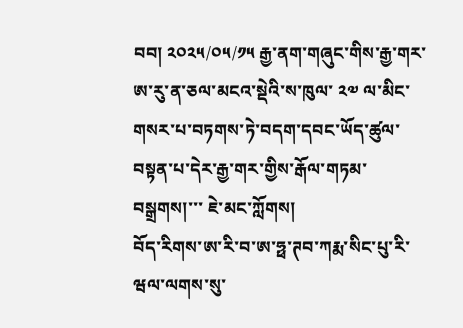བབ། ༢༠༢༥/༠༥/༡༥ རྒྱ་ནག་གཞུང་གིས་རྒྱ་གར་ཨ་རུ་ན་ཅལ་མངའ་སྡེའི་ས་ཁུལ་ ༢༧ ལ་མིང་གསར་པ་བཏགས་ཏེ་བདག་དབང་ཡོད་ཚུལ་བསྟན་པ་དེར་རྒྱ་གར་གྱིས་རྒོལ་གཏམ་བསྒྲགས།་་་ ཇེ་མང་ཀློགས།
བོད་རིགས་ཨ་རི་བ་ཨ་ཧྥ་ཊབ་ཀརྨ་སིང་པུ་རི་ཝལ་ལགས་སུ་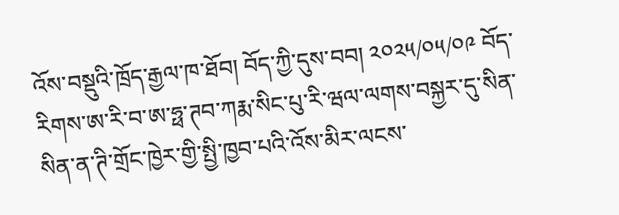འོས་བསྡུའི་ཁྲོད་རྒྱལ་ཁ་ཐོབ། བོད་ཀྱི་དུས་བབ། ༢༠༢༥/༠༥/༠༩ བོད་རིགས་ཨ་རི་བ་ཨ་ཧྥ་ཊབ་ཀརྨ་སིང་པུ་རི་ཝལ་ལགས་བསྐྱར་དུ་སིན་སིན་ན་ཊི་གྲོང་ཁྱེར་གྱི་སྤྱི་ཁྱབ་པའི་འོས་མིར་ལངས་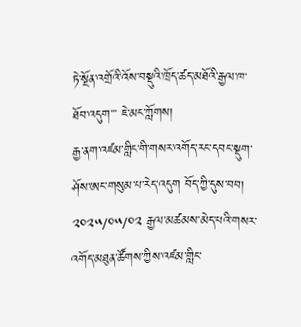ཏེ་སྔོན་འགྲོའི་འོས་བསྡུའི་ཁྲོད་ཚད་མཐོའི་རྒྱལ་ཁ་ཐོབ་འདུག་་་ ཇེ་མང་ཀློགས།
རྒྱ་ནག་འཛམ་གླིང་གི་གསར་འགོད་རང་དབང་སྡུག་ཤོས་ཨང་གསུམ་པ་རེད་འདུག བོད་ཀྱི་དུས་བབ། ༢༠༢༥/༠༥/༠༢ རྒྱལ་མཚམས་མེད་པའི་གསར་འགོད་མཐུན་ཚོགས་ཀྱིས་འཛམ་གླིང་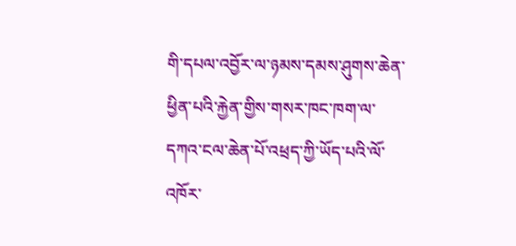གི་དཔལ་འབྱོར་ལ་ཉམས་དམས་ཤུགས་ཆེན་ཕྱིན་པའི་རྐྱེན་གྱིས་གསར་ཁང་ཁག་ལ་དཀའ་ངལ་ཆེན་པོ་འཕྲད་ཀྱི་ཡོད་པའི་ལོ་འཁོར་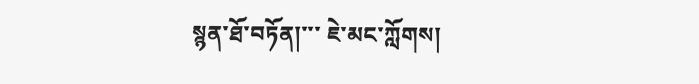སྙན་ཐོ་བཏོན།་་་ ཇེ་མང་ཀློགས།